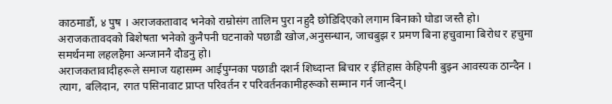काठमाडौं, ४ पुष । अराजकतावाद भनेको राम्रोसंग तालिम पुरा नहुदै छोडिदिएको लगाम बिनाको घोडा जस्तै हो।
अराजकतावदको बिशेषता भनेको कुनैपनी घटनाको पछाडी खोज,अनुसन्धान, जाचबुझ र प्रमण बिना हचुवामा बिरोध र हचुमा समर्थनमा लहलहैमा अन्जाननै दौडनु हो।
अराजकतावादीहरूले समाज यहासम्म आईपुग्नका पछाडी दशर्न शिध्दान्त बिचार र ईतिहास केहिपनी बुझ्न आवस्यक ठान्दैन । त्याग, बलिदान, रगत पसिनावाट प्राप्त परिवर्तन र परिवर्तनकामीहरूको सम्मान गर्न जान्दैन्।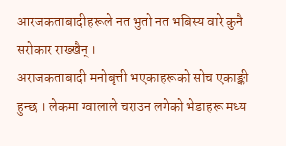आरजकताबादीहरूले नत भुतो नत भबिस्य वारे कुनै सरोकार राख्खैन् ।
अराजकताबादी मनोबृत्ती भएकाहरूको सोच एकाङ्की हुन्छ । लेकमा ग्वालाले चराउन लगेको भेडाहरू मध्य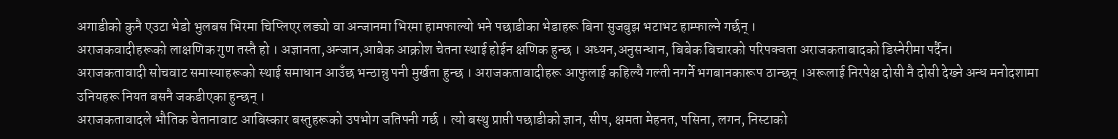अगाडीको कुनै एउटा भेडो भुलबस भिरमा चिप्लिएर लड्यो वा अन्जानमा भिरमा हामफाल्यो भने पछाडीका भेडाहरू बिना सुजबुझ भटाभट हाम्फाल्ने गर्छन् ।
अराजकवादीहरूको लाक्षणिक गुण तस्तै हो । अज्ञानता,अन्जान,आबेक आक्रोश चेतना स्थाई होईन क्षणिक हुन्छ । अध्यन,अनुसन्धान, बिबेक बिचारको परिपक्वता अराजकताबादको डिस्नेरीमा पर्दैन।
अराजकतावादी सोचवाट समास्याहरूको स्थाई समाधान आउँछ भन्ठान्नु पनी मुर्खता हुन्छ । अराजकतावादीहरू आफुलाई कहिल्यै गल्ती नगर्ने भगबानकारूप ठान्छन् ।अरूलाई निरपेक्ष दोसी नै दोसी देख्ने अन्ध मनोदशामा उनियहरू नियत बसनै जकडीएका हुन्छन् ।
अराजकतावादले भौतिक चेतानावाट आबिस्कार बस्तुहरूको उपभोग जतिपनी गर्छ । त्यो बस्थु प्राप्ती पछाडीको ज्ञान, सीप, क्षमता मेहनत, पसिना, लगन, निस्टाको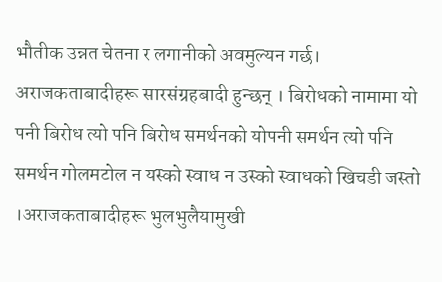भौतीक उन्नत चेतना र लगानीको अवमुल्यन गर्छ।
अराजकताबादीहरू सारसंग्रहबादी हुन्छन् । बिरोधको नामामा यो पनी बिरोध त्यो पनि बिरोध समर्थनको योपनी समर्थन त्यो पनि समर्थन गोलमटोल न यस्को स्वाध न उस्को स्वाधको खिचडी जस्तो ।अराजकताबादीहरू भुलभुलैयामुखी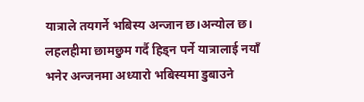यात्राले तयगर्ने भबिस्य अन्जान छ।अन्योल छ।
लहलहीमा छामछुम गर्दै हिड्न पर्ने यात्रालाई नयाँ भनेर अन्जनमा अध्यारो भबिस्यमा डुबाउने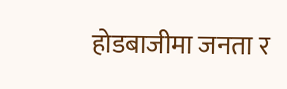होडबाजीमा जनता र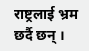राष्ट्रलाई भ्रम छर्दै छन् ।